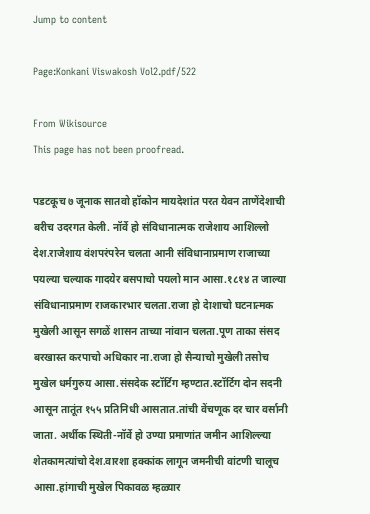Jump to content

Page:Konkani Viswakosh Vol2.pdf/522

From Wikisource
This page has not been proofread.

पडटकूच ७ जूनाक सातवो हॉकोन मायदेशांत परत येवन ताणेंदेशाची बरीच उदरगत केली. नॉर्वे हो संविधानात्मक राजेशाय आशिल्लो देश.राजेशाय वंशपरंपरेन चलता आनी संविधानाप्रमाण राजाच्या पयल्या चल्याक गादयेर बसपाचो पयलो मान आसा.१८१४ त जाल्या संविधानाप्रमाण राजकारभार चलता.राजा हो देाशाचो घटनात्मक मुखेली आसून सगळें शासन ताच्या नांवान चलता.पूण ताका संसद बरखास्त करपाचो अधिकार ना.राजा हो सैन्याचो मुखेली तसोच मुखेल धर्मगुरुय आसा.संसदेक स्टॉर्टिग म्हण्टात.स्टॉर्टिग दोन सदनी आसून तातूंत १५५ प्रतिनिधी आसतात.तांची वेंचणूक दर चार वर्सानी जाता. अर्थीक स्थिती-नॉर्वे हो उण्या प्रमाणांत जमीन आशिल्ल्या शेतकामत्यांचो देश.वारशा हक्कांक लागून जमनीची वांटणी चालूच आसा.हांगाची मुखेल पिकावळ म्हळ्यार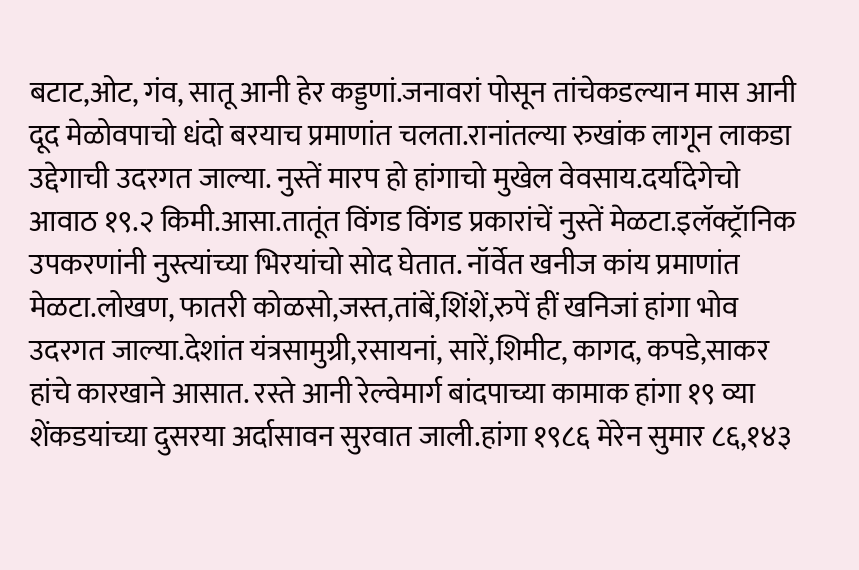बटाट,ओट, गंव, सातू आनी हेर कड्डणां.जनावरां पोसून तांचेकडल्यान मास आनी दूद मेळोवपाचो धंदो बरयाच प्रमाणांत चलता.रानांतल्या रुखांक लागून लाकडा उद्देगाची उदरगत जाल्या. नुस्तें मारप हो हांगाचो मुखेल वेवसाय.दर्यादेगेचो आवाठ १९.२ किमी.आसा.तातूंत विंगड विंगड प्रकारांचें नुस्तें मेळटा.इलॅक्ट्रॅानिक उपकरणांनी नुस्त्यांच्या भिरयांचो सोद घेतात. नॉर्वेत खनीज कांय प्रमाणांत मेळटा.लोखण, फातरी कोळसो,जस्त,तांबें,शिंशें,रुपें हीं खनिजां हांगा भोव उदरगत जाल्या.देशांत यंत्रसामुग्री,रसायनां, सारें,शिमीट, कागद, कपडे,साकर हांचे कारखाने आसात. रस्ते आनी रेल्वेमार्ग बांदपाच्या कामाक हांगा १९ व्या शेंकडयांच्या दुसरया अर्दासावन सुरवात जाली.हांगा १९८६ मेरेन सुमार ८६,१४३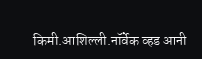किमी.आशिल्ली.नॉर्वेक व्हड आनी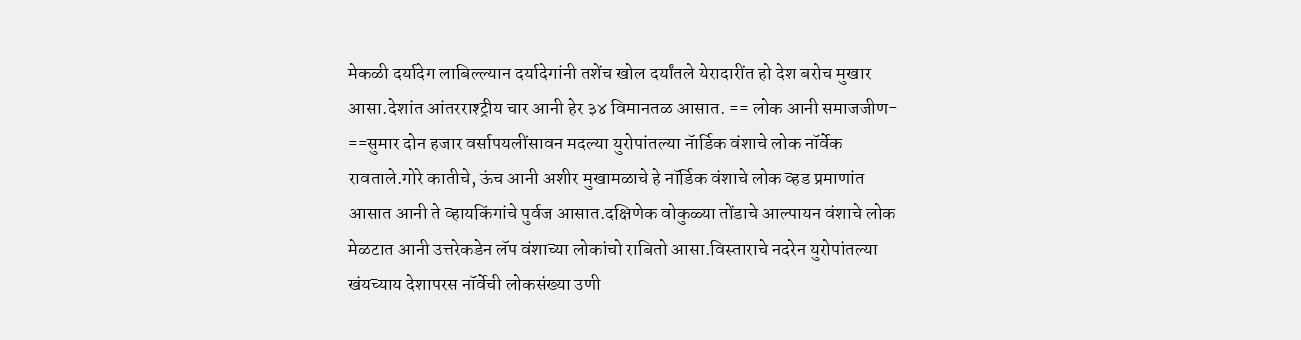मेकळी दर्यादेग लाबिल्ल्यान दर्यादेगांनी तशेंच खोल दर्यांतले येरादारींत हो देश बरोच मुखार आसा.देशांत आंतरराश्ट्रीय चार आनी हेर ३४ विमानतळ आसात. == लोक आनी समाजजीण- ==सुमार दोन हजार वर्सापयलींसावन मदल्या युरोपांतल्या नॅार्डिक वंशाचे लोक नॉर्वेक रावताले.गोरे कातीचे, ऊंच आनी अशीर मुखामळाचे हे नॉर्डिक वंशाचे लोक व्हड प्रमाणांत आसात आनी ते व्हायकिंगांचे पुर्वज आसात.दक्षिणेक वोकुळ्या तोंडाचे आल्पायन वंशाचे लोक मेळटात आनी उत्तरेकडेन लॅप वंशाच्या लोकांचो राबितो आसा.विस्ताराचे नदरेन युरोपांतल्या खंयच्याय देशापरस नॉर्वेची लोकसंख्या उणी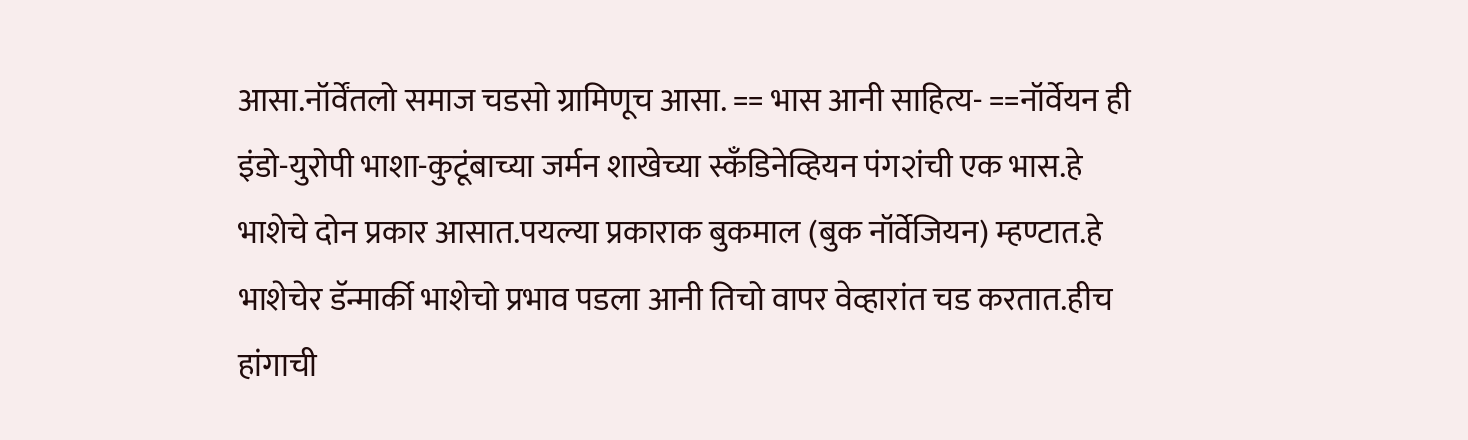आसा.नॉर्वेंतलो समाज चडसो ग्रामिणूच आसा. == भास आनी साहित्य- ==नॉर्वेयन ही इंडो-युरोपी भाशा-कुटूंबाच्या जर्मन शाखेच्या स्कँडिनेव्हियन पंग२ांची एक भास.हे भाशेचे दोन प्रकार आसात.पयल्या प्रकाराक बुकमाल (बुक नॉर्वेजियन) म्हण्टात.हे भाशेचेर डॅन्मार्की भाशेचो प्रभाव पडला आनी तिचो वापर वेव्हारांत चड करतात.हीच हांगाची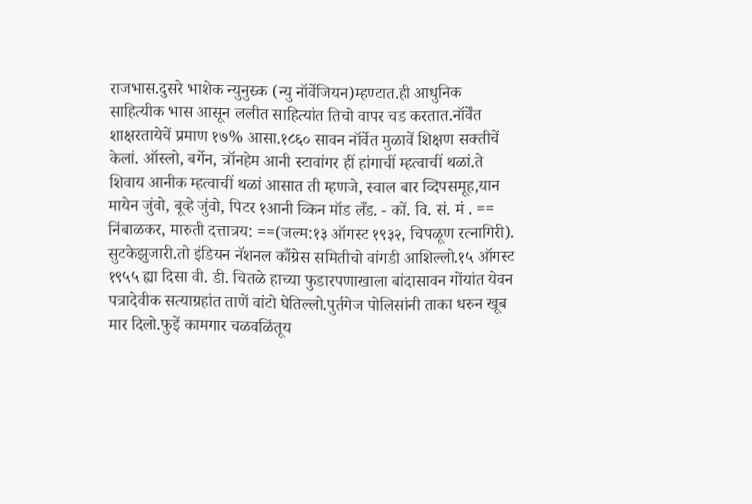राजभास.दुसरे भाशेक न्युनुस्र्क (न्यु नॉर्वेजियन)म्हण्टात.ही आधुनिक साहित्यीक भास आसून ललीत साहित्यांत तिचो वापर चड करतात.नॉर्वेंत शाक्षरतायेचें प्रमाण १७% आसा.१८६० सावन नॉर्वेत मुळावें शिक्षण सक्तीचें केलां. ऑस्लो, बर्गेन, त्रॉनहेम आनी स्टावांगर हीं हांगाचीं म्हत्वाचीं थळां.ते शिवाय आनीक म्हत्वाचीं थळां आसात ती म्हणजे, स्वाल बार व्दिपसमूह,यान मायेन जुंवो, बूव्हे जुंवो, पिटर १आनी व्किन मॉड लँड. - कों. वि. सं. मं . == निंबाळकर, मारुती दत्तात्रय: ==(जल्म:१३ ऑगस्ट १९३२, चिपळूण रत्नागिरी). सुटकेझुजारी.तो इंडियन नॅशनल काँग्रेस समितीचो वांगडी आशिल्लो.१५ ऑगस्ट १९५५ ह्या दिसा वी. डी. चितळे हाच्या फुडारपणाखाला बांदासावन गोंयांत येवन पत्रादेवीक सत्याग्रहांत ताणें वांटो घेतिल्लो.पुर्तगेज पोलिसांनी ताका धरुन खूब मार दिलो.फुइें कामगार चळवळिंतूय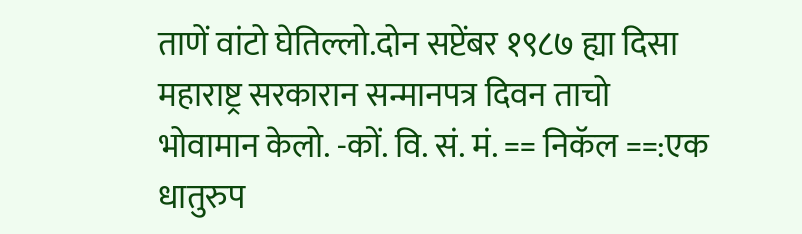ताणें वांटो घेतिल्लो.दोन सप्टेंबर १९८७ ह्या दिसा महाराष्ट्र सरकारान सन्मानपत्र दिवन ताचो भोवामान केलो. -कों. वि. सं. मं. == निकॅल ==:एक धातुरुप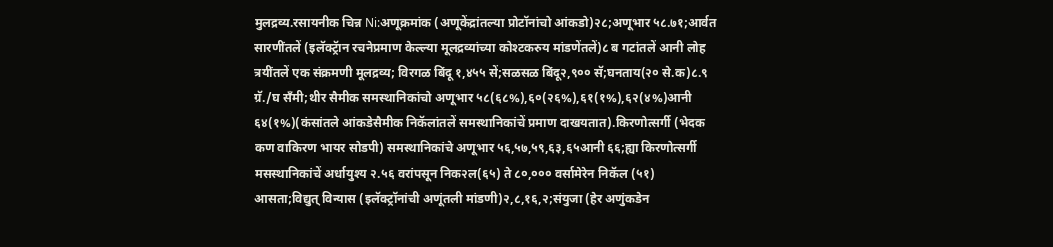मुलद्रव्य.रसायनीक चिन्न Ni:अणूक्रमांक (अणूकेंद्रांतल्या प्रोटॉनांचो आंकडो)२८;अणूभार ५८.७१;आर्वत सारणींतलें (इलॅक्ट्रॅान रचनेप्रमाण केल्ल्या मूलद्रव्यांच्या कोश्टकरुय मांडणेंतलें)८ ब गटांतलें आनी लोह त्रयींतलें एक संक्रमणी मूलद्रव्य; विरगळ बिंदू १,४५५ सें;सळसळ बिंदू२,९०० सॅ;घनताय(२० से.क)८.९ ग्रॅ./घ सँमी;थीर सैमीक समस्थानिकांचो अणूभार ५८(६८%),६०(२६%),६१(१%),६२(४%)आनी ६४(१%)(कंसांतले आंकडेसैमीक निकॅलांतलें समस्थानिकांचें प्रमाण दाखयतात).किरणोत्सर्गी (भेदक कण वाकिरण भायर सोडपी) समस्थानिकांचे अणूभार ५६,५७,५९,६३,६५आनी ६६;ह्या किरणोत्सर्गी मसस्थानिकांचें अर्धायुश्य २.५६ वरांपसून निक२ल(६५) ते ८०,००० वर्सामेरेन निकॅल (५१) आसता;विद्युत् विन्यास (इलॅक्ट्रॉनांची अणूंतली मांडणी)२,८,१६,२;संयुजा (हेर अणुंकडेन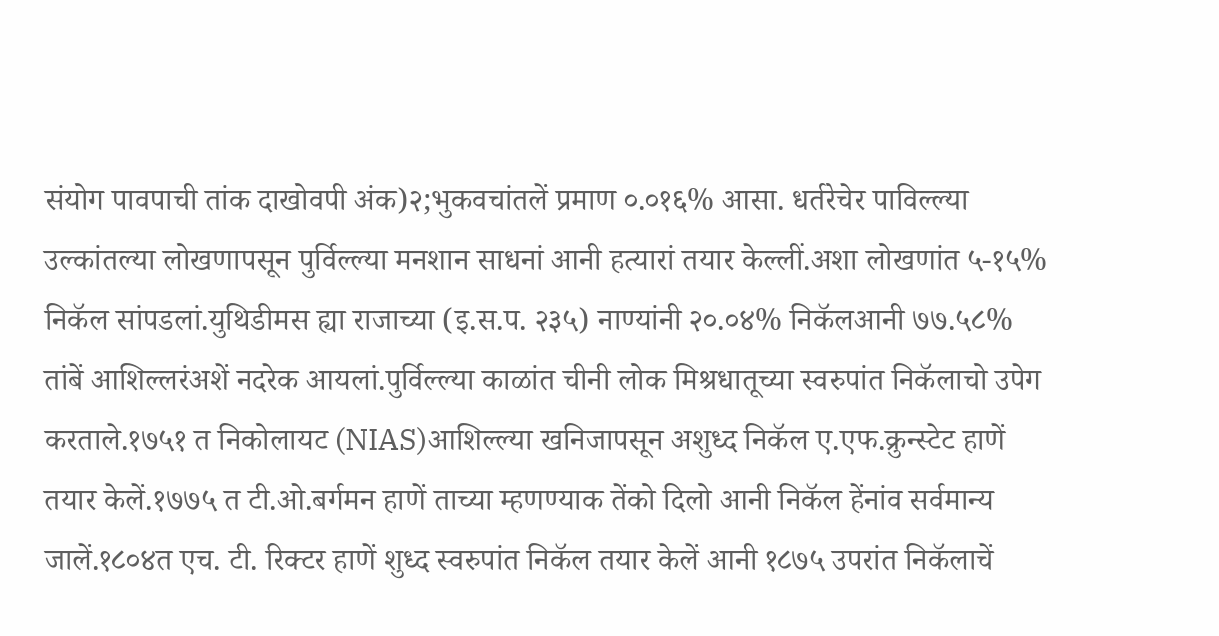संयोग पावपाची तांक दाखोवपी अंक)२;भुकवचांतलें प्रमाण ०.०१६% आसा. धर्तरेचेर पाविल्ल्या उल्कांतल्या लोखणापसून पुर्विल्ल्या मनशान साधनां आनी हत्यारां तयार केल्लीं.अशा लोखणांत ५-१५% निकॅल सांपडलां.युथिडीमस ह्या राजाच्या (इ.स.प. २३५) नाण्यांनी २०.०४% निकॅलआनी ७७.५८% तांबें आशिल्लरंअशें नदरेक आयलां.पुर्विल्ल्या काळांत चीनी लोक मिश्रधातूच्या स्वरुपांत निकॅलाचो उपेग करताले.१७५१ त निकोलायट (NIAS)आशिल्ल्या खनिजापसून अशुध्द निकॅल ए.एफ.क्रुन्स्टेट हाणें तयार केलें.१७७५ त टी.ओ.बर्गमन हाणें ताच्या म्हणण्याक तेंको दिलो आनी निकॅल हेंनांव सर्वमान्य जालें.१८०४त एच. टी. रिक्टर हाणें शुध्द स्वरुपांत निकॅल तयार केलें आनी १८७५ उपरांत निकॅलाचें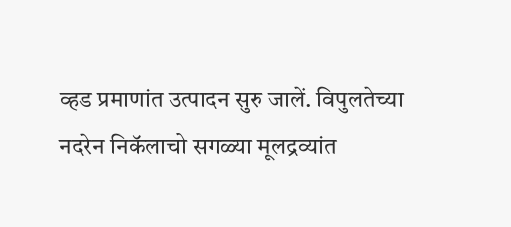व्हड प्रमाणांत उत्पादन सुरु जालें. विपुलतेच्या नदरेन निकॅलाचो सगळ्या मूलद्रव्यांत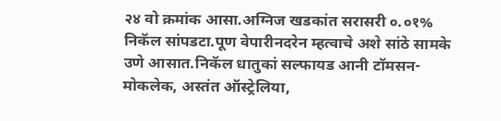२४ वो क्रमांक आसा.अग्निज खडकांत सरासरी ०.०१% निकॅल सांपडटा.पूण वेपारीनदरेन म्हत्वाचे अशे सांठे सामके उणे आसात.निकॅल धातुकां सल्फायड आनी टॉमसन-मोकलेक, अस्तंत ऑस्ट्रेलिया,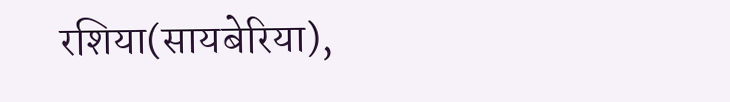रशिया(सायबेरिया),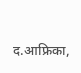द.आफ्रिका,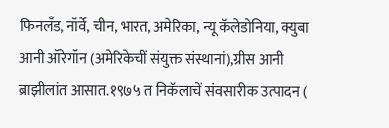फिनलँड, नॉर्वे, चीन, भारत, अमेरिका, न्यू कॅलेडोनिया, क्युबा आनी ऑरेगॉन (अमेरिकेचीं संयुक्त संस्थानां),ग्रीस आनी ब्राझीलांत आसात.१९७५ त निकॅलाचें संवसारीक उत्पादन (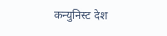कन्युनिस्ट देश